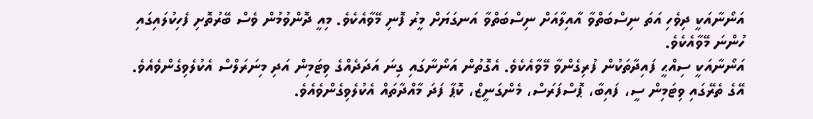އަނޯނާއަކީ ދިވެހި އަތަ ނިސްބަތްވާ އާއިލާއަށް ނިސްބަތްވާ އަނގަޔަށް މީރު ފޮނި މޭވާއެކެވެ. މިއީ ދޮންވުމުން ވެސް ބޭރުތޮށި ފެހިކުލައިގައި ހުންނަ މޭވާއެކެވެ.
އަނޯނާއަކީ ސިއްޙީ ފައިދާތަކުން ފުރިގެންވާ މޭވާއެކެވެ. އެގޮތުން އަނޯނާގައި ގިނަ އަދަދެއްގެ ވިޓަމިން އަދި މިނަރަލްސް އެކުލެވިގެންވެއެވެ. އޭގެ ތެރޭގައި ވިޓަމިން ސީ، ފައިބާ، ޕޮސްފަރަސް، މެންގަނީޒް، ކޮޕާ ފަދަ މާއްދާތައް އެކުލެވިގެންވެއެވެ.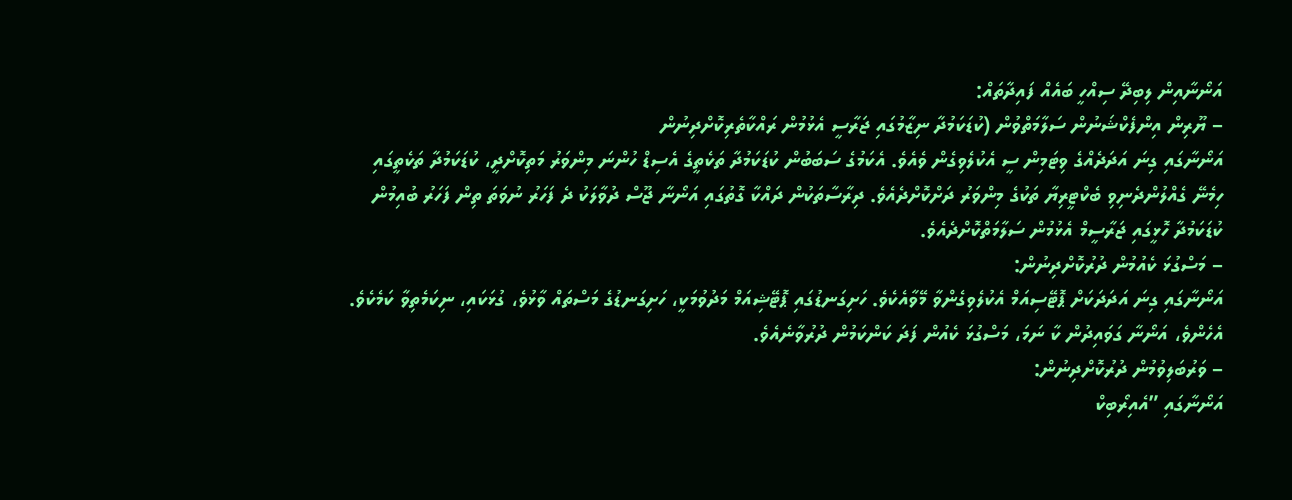އަނޯނާއިން ލިބިދޭ ސިއްހީ ބައެއް ފައިދާތައް:
– ޔޫރިން އިންފެކްޝަނުން ސަލާމަތްވުން (ކުޑަކަމުދާ ނިޒާމުގައި ޖަރާސީ އެޅުމުން ރައްކާތެރިކޮށްދިނުން
އަނޯނާގައި ގިނަ އަދަދެއްގެ ވިޓަމިން ސީ އެކުލެވިގެން ވެއެވެ. އެކަމުގެ ސަބަބުން ކުޑަކަމުދާ ތަކެތީގެ އެސިޑް ހުންނަ މިންވަރު މަތިކޮށްދީ، ކުޑަކަމުދާ ތަކެތީގައި ހިމެނޭ ގެއްލުންދެނިވި ބެކްޓީރިޔާ ތަކުގެ މިންވަރު ދަށްކޮށްދެއެވެ. ދިރާސާތަކުން ދައްކާ ގޮތުގައި އަނޯނާ ޖޫސް ދުވާލަކު ދެ ފަހަރު ނުވަތަ ތިން ފަހަރު ބުއިމުން ކުޑަކަމުދާ ހޮޅީގައި ޖަރާސީމް އެޅުމުން ސަލާމަތްކޮށްދެއެވެ.
– މަސްގުޅަ ކެއުމުން ދުރުކޮށްދިނުން:
އަނޯނާގައި ގިނަ އަދަދަކަށް ޕޮޓޭސިއަމް އެކުލެވިގެންވާ މޭވާއެކެވެ. ހަށިގަނޑުގައި ޕޮޓޭޝިއަމް މަދުވުމަކީ، ހަށިގަނޑުގެ މަސްތައް ވާޅުވެ، ގުޅަކައި، ނިކަމެތިވާ ކަމެކެވެ. އެހެންވެ، އަނޯނާ ގަވައިދުން ކާ ނަމަ، މަސްގުޅަ ކެއުން ފަދަ ކަންކަމުން ދުރުވާނެއެވެ.
– ވަރުބަލިވުމުން ދުރުކޮށްދިނުން:
އަނޯނާގައި ”އެއިރޯބިކް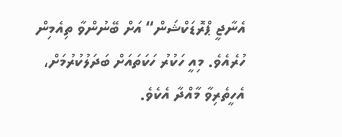އެނާޖީ ޕްރޮޑަކްޝަން“ އަށް ބޭނުންވާ ތިއެމިން ހުރެއެވެ. މިއީ ހަކުރު ހަކަތައަށް ބަދަލުކުރުމަށް، އެހީތެރިވާ މާއްދާ އެކެވެ.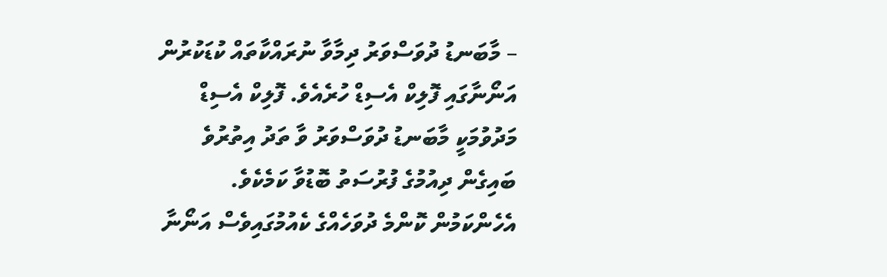– މާބަނޑު ދުވަސްވަރު ދިމާވާ ނުރައްކާތައް ކުޑަކުރުން
އަނޯނާގައި ފޮލިކް އެސިޑް ހުރެއެވެ. ފޮލިކް އެސިޑް މަދުވުމަކީ މާބަނޑު ދުވަސްވަރު ވާ ތަދު އިތުރުވެ ބައިގެން ދިއުމުގެ ފުރުސަތު ބޮޑުވާ ކަމެކެވެ. އެހެންކަމުން ކޮންމެ ދުވަހެއްގެ ކެއުމުގައިވެސް އަނޯނާ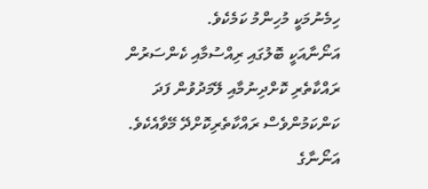ހިމެނުމަކީ މުހިންމު ކަމެކެވެ.
އަނޯނާއަކީ ބޮލުގައި ރިއްސުމާއި ކެންސަރުން ރައްކާތެރި ކޮށްދިނުމާއި ލޭމަދުވުން ފަދަ ކަންކަމުންވެސް ރައްކާތެރިކޮށްދޭ މޭވާއެކެވެ. އަނޯނާގެ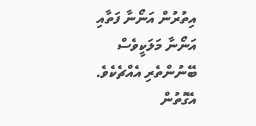އިތުރުން އަނޯނާ ފަތާއި އަނޯނާ މަލަކީވެސް ބޭނުންތެރި އެއްޗެކެވެ. އެގޮތުން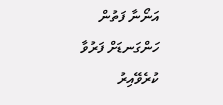އަނޯނާ ފަތުން ހަންގަނޑަށް ފަރުވާ ކުރެވޭއިރު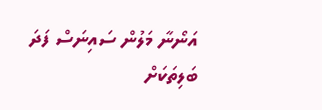އަނޯނާ މަލުން ސައިނަސް ފަދަ ބަލިތަކަށް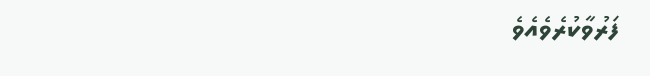ފަރުވާކުރެވެއެވެ